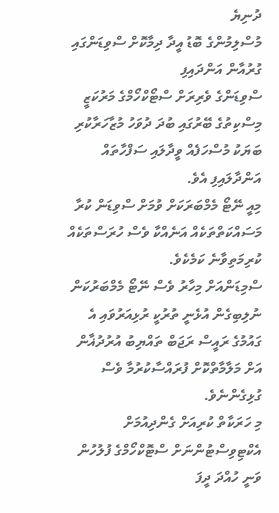ދުނިޔެ
މުސްލިމުންގެ ބޮޑު އީދާ ދިމާކޮށް ސްވިޑަންގައި ގުރުއާން އަންދައިފި
ސްވިޑަންގެ ވެރިރަށް ސްޓޯކްހޯމްގެ މަރުކަޒީ މިސްކިތުގެ ބޭރުގައި ބުދަ ދުވަހު މުޒާހަރާކުރި ބަޔަކު މުސްހަފެއް ވީދާލައި ސަފްހާތައް އަންދާލައިފި އެވެ.
މިއީ ނޭޓޯ މެމްބަރަކަށް ވުމަށް ސްވިޑަން ކުރާ މަސައްކަތްތަކެއް އަނެއްކާ ވެސް ހުރަސްތަކެއް ކުރިމަތިވާނެ ކަމެކެވެ.
ސްމިޑަންއަށް މިހާރު ވެސް ނޭޓޯ މެމްބަރުކަން ނުލިބިގެން އުޅެނީ ތުރުކީ ރުޅިއަރުވައި އެ ގައުމުގެ ރައީސް ރަޖަބް ތައްޔިބު އުރުދުޣާން އަށް މަލާމާތްކޮށް ފުރައްސާކުރުމާ ވެސް ގުޅިގެންނެވެ.
މި ހަރަކާތް ކުރިއަށް ގެންދިއުމަށް އެކްޓިވިސްޓުންނަށް ސްޓޮކްހޯމްގެ ފުލުހުން ވަނީ ހުއްދަ ދީފަ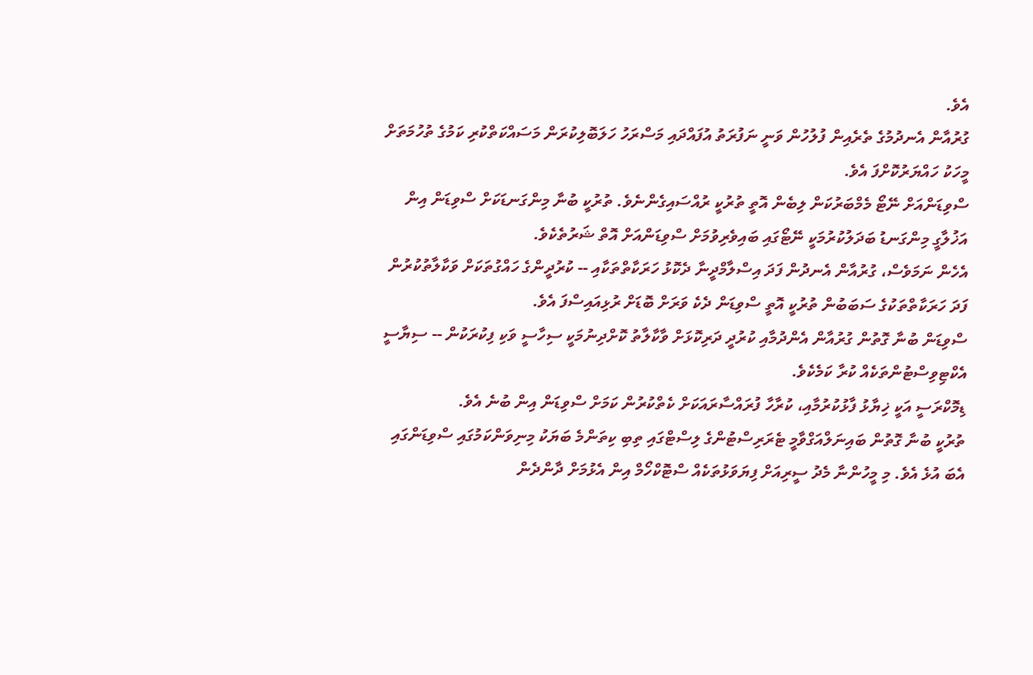އެވެ.
ގުރުއާން އެނދުމުގެ ތެރެއިން ފުލުހުން ވަނީ ނަފުރަތު އުފައްދައި މަސްރަހު ހަލަބޮލިކުރަން މަސައްކަތްކުރި ކަމުގެ ތުހުމަތަށް މީހަކު ހައްޔަރުކޮށްފަ އެވެ.
ސްވިޑަންއަށް ނޭޓޯ މެމްބަރުކަން ލިބެން އޮތީ ތުރުކީ ރުއްސައިގެންނެވެ. ތުރުކީ ބުނާ މިންގަނޑަކަށް ސްވިޑަން އިން އަޚުލާގީ މިންގަނޑު ބަދަލުކުރުމަކީ ނޭޓޯގައި ބައިވެރިވުމަށް ސްވިޑަންއަށް އޮތް ޝަރުތެކެވެ.
އެހެން ނަމަވެސް، ގުރުއާން އެނދުން ފަދަ އިސްލާމްދީނާ ދެކޮޅު ހަރަކާތްތަކާއި -- ކުރުދީންގެ ހައްގުތަކަށް ވަކާލާތުކުރުން ފަދަ ހަރަކާތްތަކުގެ ސަބަބުން ތުރުކީ އޮތީ ސްވިޑަން ދެކެ ވަރަށް ބޮޑަށް ރުޅިއައިސްފަ އެވެ.
ސްވިޑަން ބުނާ ގޮތުން ގުރުއާން އެންދުމާއި ކުރުދީ ދަރިކޮޅަށް ވާކާލާތު ކޮށްދިނުމަކީ ސިހާސީ ވަކި ފިކުރަކުން -- ސިޔާސީ އެކްޓިވިސްޓުންތަކެއް ކުރާ ކަމެކެވެ.
ޑިމޮކްރަސީ އަކީ ޚިޔާޅު ފާޅުކުރުމާއި، ކުރާހާ ފުރައްސާރައަކަށް ކެތްކުރުން ކަމަށް ސްވިޑަން އިން ބުނެ އެވެ.
ތުރުކީ ބުނާ ގޮތުން ބައިނަލްއަގްވާމީ ޓެރަރިސްޓުންގެ ލިސްޓްގައި ތިބި ކިތަންމެ ބަޔަކު މިނިވަންކަމުގައި ސްވިޑަންގައި އެބަ އުޅެ އެވެ. މި މީހުންނާ މެދު ސީރިއަށް ފިޔަވަޅުތަކެއް ސްޓޮކްހޯމް އިން އެޅުމަށް ދާންދެން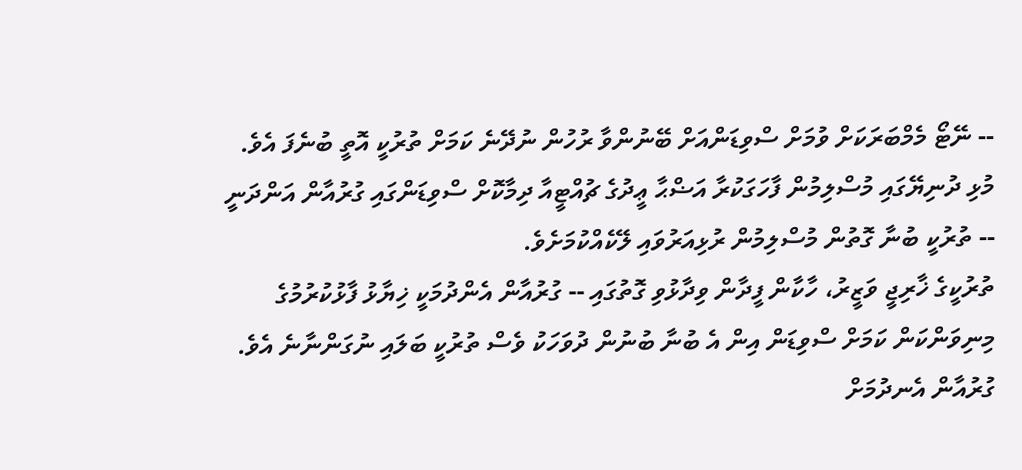-- ނޭޓޯ މެމްބަރަކަށް ވުމަށް ސްވިޑަންއަށް ބޭނުންވާ ރުހުން ނުދޭނެ ކަމަށް ތުރުކީ އޮތީ ބުނެފަ އެވެ.
މުޅި ދުނިޔޭގައި މުސްލިމުން ފާހަގަކުރާ އަޟްޙާ ޢީދުގެ ޗުއްޓީއާ ދިމާކޮށް ސްވިޑަންގައި ގުރުއާން އަންދަނީ -- ތުރުކީ ބުނާ ގޮތުން މުސްލިމުން ރުޅިއަރުވައި ލޭކެއްކުމަށެވެ.
ތުރުކީގެ ޚާރިޖީ ވަޒީރު، ހާކާން ފީދާން ވިދާޅުވި ގޮތުގައި -- ގުރުއާން އެންދުމަކީ ޚިޔާޅު ފާޅުކުރުމުގެ މިނިވަންކަން ކަމަށް ސްވިޑަން އިން އެ ބުނާ ބުނުން ދުވަހަކު ވެސް ތުރުކީ ބަލައި ނުގަންނާނެ އެވެ.
ގުރުއާން އެނދުމަށް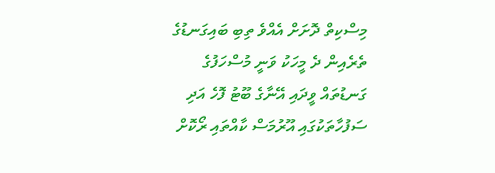މިސްކިތް ދޮށަށް އެއްވެ ތިބި ބައިގަނޑުގެ ތެރެއިން ދެ މީހަކު ވަނީ މުސްހަފުގެ ގަނޑުތައް ވީދައި އޭނާގެ ބޫޓު ފޮހެ އަދި ސަފުހާތަކުގައި އޫރުމަސް ކާއްތައި ރޯކޮށް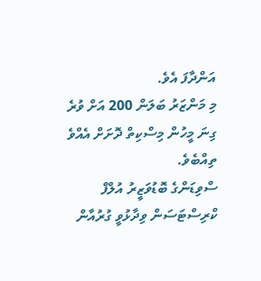އަންދާފަ އެވެ.
މި މަންޒަރު ބަލަން 200 އަށް ވުރެ ގިނަ މީހުން މިސްކިތް ދޮށަށް އެއްވެ ތިއްބެވެ.
ސްވިޑަންގެ ބޮޑުވަޒީރު އުލްފް ކްރިސްޓަސަން ވިދާޅުވީ ގުރުއާން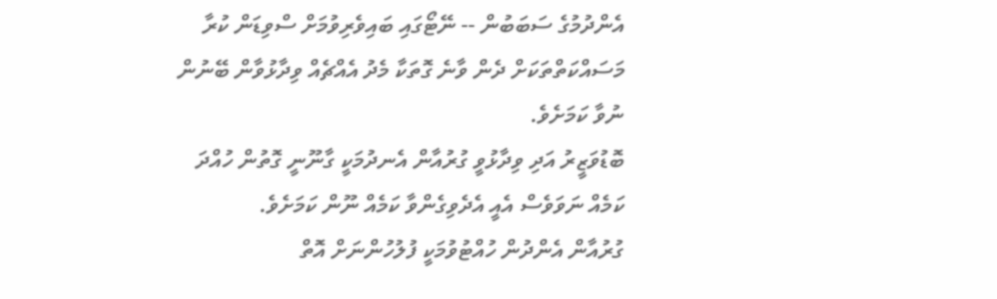އެންދުމުގެ ސަބަބުން -- ނޭޓޯގައި ބައިވެރިވުމަށް ސްވިޑަން ކުރާ މަސައްކަތްތަކަށް ދެން ވާނެ ގޮތަކާ މެދު އެއްޗެއް ވިދާޅުވާން ބޭނުން ނުވާ ކަމަށެވެ.
ބޮޑުވަޒީރު އަދި ވިދާޅުވީ ގުރުއާން އެނދުމަކީ ގާނޫނީ ގޮތުން ހުއްދަ ކަމެއް ނަވަވެސް އެއީ އެދެވިގެންވާ ކަމެއް ނޫން ކަމަށެވެ.
ގުރުއާން އެންދުން ހުއްޓުވުމަކީ ފުލުހުންނަށް އޮތް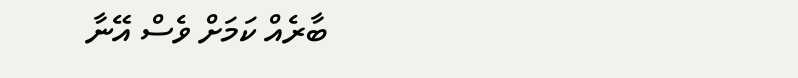ބާރެއް ކަމަށް ވެސް އޭނާ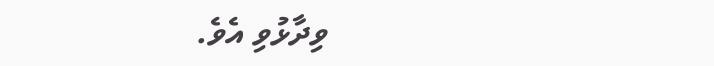ވިދާޅުވި އެވެ.